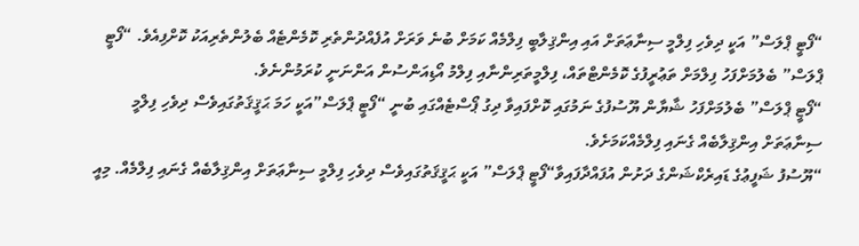“ފޯޓީ ޕްލަސް” އަކީ ދިވެހި ފިލްމީ ސިނާޢަތަށް އައި އިންޤިލާބީ ފިލްމެއް ކަމަށް ބުނެ ވަރަށް އުފެއްދުންތެރި ކޮމެންޓެއް ބެލުންތެރިއަކު ކޮށްފިއެވެ. “ފޯޓީ ޕްލަސް” ބެލުމަށްފަހު ފިލްމަށް ތަޢުރީފުގެ ކޮމެންޓްތައް، ފިލްމީތަރިންނާއި ފިލްމު އޯޑިއަންސުން އަންނަނީ ކުރަމުންނެވެ.
“ފޯޓީ ޕްލަސް” ބެލުމަށްފަހު ޝާޔާން ޔޫސުފުގެ ނަމުގައި ކޮށްފައިވާ ދިގު ޕޯސްޓެއްގައި ބުނީ “ފޯޓީ ޕްލަސް”އަކީ ހަމަ ޙަޤީޤަތުގައިވެސް ދިވެހި ފިލްމީ ސިނާޢަތަށް އިންޤިލާބެއް ގެނައި ފިލްމެއްކަމަށެވެ.
“ޔޫސުފު ޝަފީޢުގެ ޑައިރެކްޝަންގެ ދަށުން އުފައްދާފައިވާ“ފޯޓީ ޕްލަސް” އަކީ ޙަޤީޤަތުގައިވެސް ދިވެހި ފިލްމީ ސިނާޢަތަށް އިންޤިލާބެއް ގެނައި ފިލްމެއް. މިއީ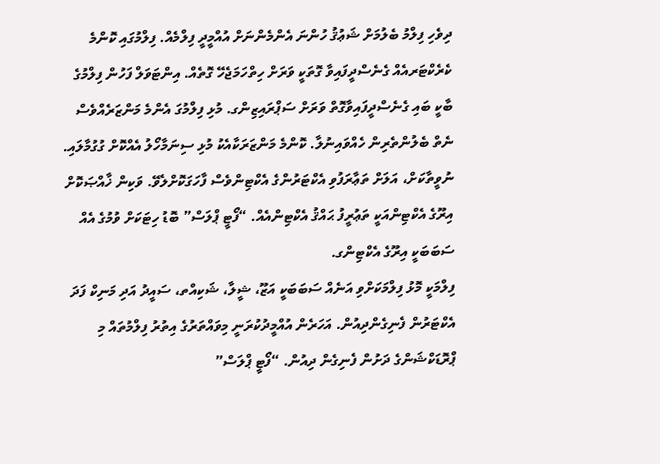ދިވެހި ފިލްމު ބެލުމަށް ޝަޢުޤު ހުންނަ އެންމެންނަށް އުއްމީދީ ފިލްމެއް. ފިލްމުގައި ކޮންމެ ކެރެކްޓަރއެއް ގެނެސްދީފައިވާ ގޮތަކީ ވަރަށް ހިތްހަމަޖެހޭ ގޮތެއް. އިންޓަވަލް ފަހުން ފިލްމުގެ ބާކީ ބައި ގެނެސްދީފައިވާގޮތް ވަރަށް ސަޕްރައިޒިންގ. މުޅި ފިލްމުގަ އެންމެ މަންޒަރެއްވެސް ނެތް ބެލުންތެރިން ހެއްވައިނުލާ. ކޮންމެ މަންޒަރަކާއެކު މުޅި ސިނަމާހޯލު އެއްކޮށް ގުގުމާލައި. ނުވީތާކަށް، އަލަށް ތަޢާރަފުވި އެކްޓަރުންގެ އެކްޓިންވެސް ފާހަގަކޮށްލެވޭ. ވަކިން ޚާއްޞަކޮށް އިރޫގެ އެކްޓިންއަކީ ތަޢުރީފު ޙައްޤު އެކްޓިންއެއް. “ފޯޓީ ޕްލަސް” ބޮޑު ހިޓަކަށް ވުމުގެ އެއް ސަބަބަކީ އިރޫގެ އެކްޓިންގ.
ފިލްމަކީ މޮޅު ފިލްމަކަށްވި އަނެއް ސަބަބަކީ އަޒޫ، ޝީލާ، ޝަކިއްތ، ސައީދު އަދި މަނިކް ފަދަ އެކްޓަރުން ފެނިގެންދިއުން. އަހަރެން އުއްމީދުކުރަނީ މިވައްތަރުގެ އިތުރު ފިލްމުތައް މި ޕްރޮޑަކްޝަންގެ ދަށުން ފެނިގެން ދިއުން. “ފޯޓީ ޕްލަސް”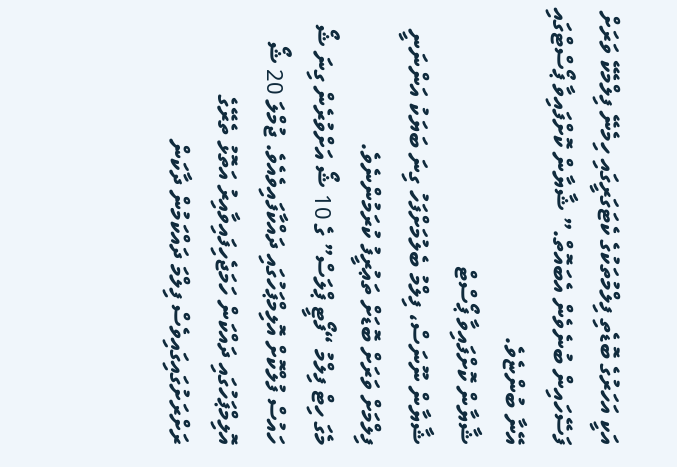އަކީ އަހަރުގެ ބޮޑެތި ފިލްމުތަކުގެ ކެޓަގަރީގައި ހިމެނޭ ފިލްމެކޭ ވަރަށް ފަސޭހައިން ބުނެވެން އެބައޮތް.” ޝާޔާން ކޮށްފައިވާ ޕޯސްޓްގައި އޭނާ ބުންޏެވެ.
ޝާޔާން ކޮށްފައިވާ ޕޯސްޓް
ޝާޔާން ނޫނަސް، ފިލްމު ބެލުމަށްފަހު ގިނަ ބަޔަކު އަންނަނީ ފިލްމަށް ވަރަށް ބޮޑަށް ތަޢުރީފު ކުރަމުންނެވެ.
މެގަ ހިޓް ފިލްމު “ފޯޓީ ޕްލަސް” ގެ 10 ޝޯ އަށްވުރެން ގިނަ ޝޯ ހައުސް ފުލްކޮށް އޮލިމްޕަހުގައި ދައްކާފައިވެއެވެ. ޖުމްލަ 20 ޝޯ އޮލިމްޕަހުގައި ދައްކަން ހަމަޖެހިފައިވާއިރު އަތޮޅު ތެރޭގެ ރަށްރަށުގައިގައިވެސް ފިލްމަ ދައްކަމުން ދާކަން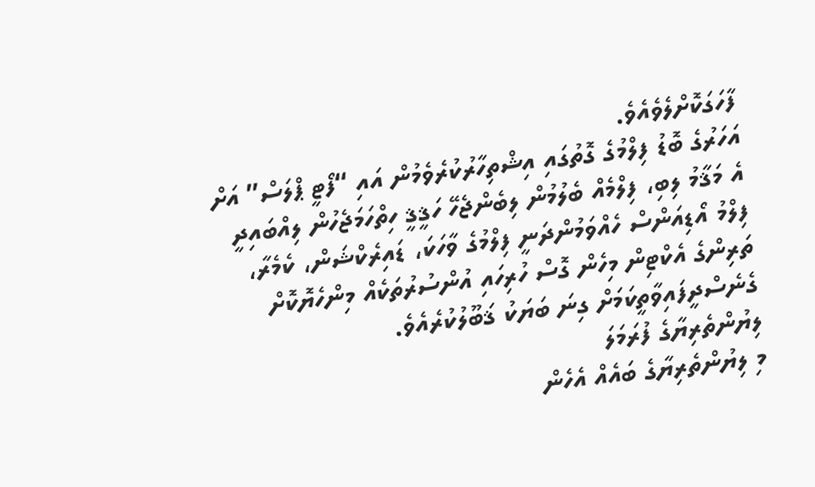ފާހަގަކޮށްލެވެއެވެ.
އަހަރުގެ ބޮޑު ފިލްމުގެ ގޮތުގައި އިޝްތިހާރުކުރެވެމުން އައި “ފޯޓީ ޕްލަސް” އަށް އެ މަޤާމު ލިބި، ފިލްމެއް ބެލުމުން ލިބެންޖެހޭ ހަޤީޤީ ހިތްހަމަޖެހުން ލިއްބައިދީ ފިލްމު އޯޑިއަންސް ހެއްވަމުންދަނީ ފިލްމުގެ ވާހަކަ، ޑައިރެކްޝަން، ކެމެރާ، ތަރިންގެ އެކްޓިން މިހެން ގޮސް ހުރިހައި އުންސުރުތަކެއް މިންހެޔޮކޮށް ގެނެސްދީފައިވާތީކަމަށް ގިނަ ބަޔަކު ޤަބޫލުކުރެއެވެ.
ލިޔުންތެރިޔާގެ ފުރަމަލަ
މި ލިޔުންތެރިޔާގެ ބައެއް އެހެން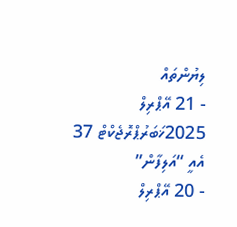ލިޔުންތައް
- 21 އޭޕްރިލް 2025ޚަބަރުޕްރޮޖެކްޓް 37 އެއީ “އަލިފާން”
- 20 އޭޕްރިލް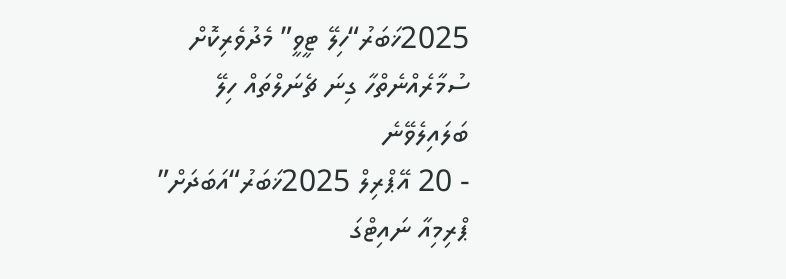2025ޚަބަރު“ހިލޭ ޓީވީ” މެދުވެރިކޮށް ސުމާރެއްނެތްހާ ގިނަ ޗެނަލްތައް ހިލޭ ބަލައިލެވޭނެ
- 20 އޭޕްރިލް 2025ޚަބަރު“އަބަދަށް” ޕްރިމިއާ ނައިޓްގަ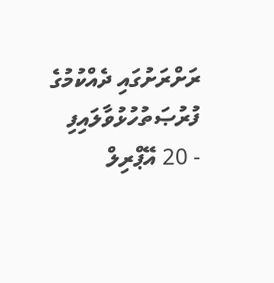ރަށްރަށުގައި ދެއްކުމުގެ ފުރުޞަތުހުޅުވާލައިފި
- 20 އޭޕްރިލް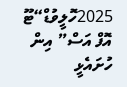2025ހޮލީވުޑް“ޓޫ އޮފް އަސް” އިން ހުށައެޅީ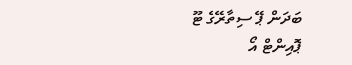ބަދަން ޕޭ ސިތާރޭގެ ޓޫ ޕޮއިންޓް އޯ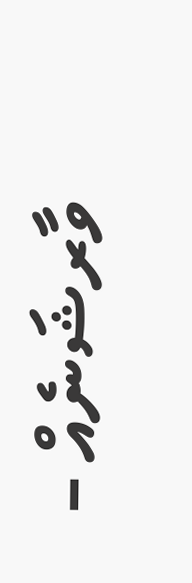ވާރޝަނެއް –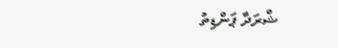ޝްރަދާ ޕަންޑިތު